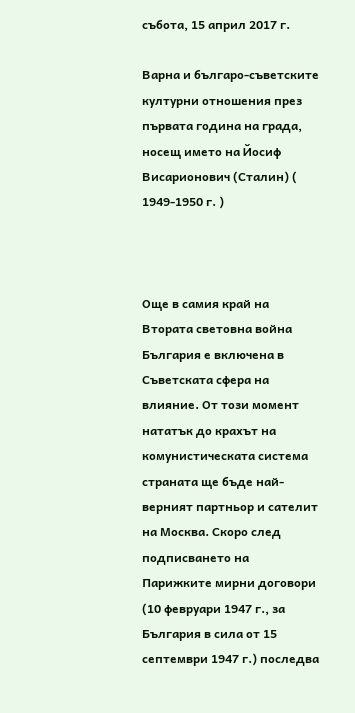събота, 15 април 2017 г.

Варна и българо-съветските културни отношения през първата година на града, носещ името на Йосиф Висарионович (Сталин) ( 1949-1950 г. )



Още в самия край на Втората световна война България е включена в Съветската сфера на влияние. От този момент нататък до крахът на комунистическата система страната ще бъде най-верният партньор и сателит на Москва. Скоро след подписването на Парижките мирни договори (10 февруари 1947 г., за България в сила от 15 септември 1947 г.) последва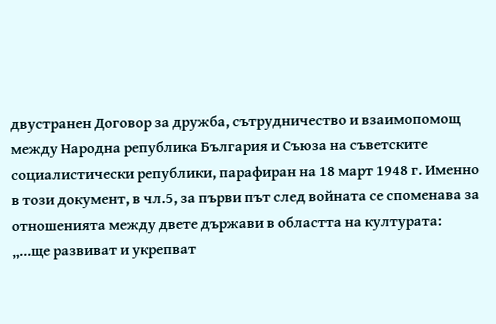двустранен Договор за дружба, сътрудничество и взаимопомощ между Народна република България и Съюза на съветските социалистически републики, парафиран на 18 март 1948 г. Именно в този документ, в чл.5, за първи път след войната се споменава за отношенията между двете държави в областта на културата: „...ще развиват и укрепват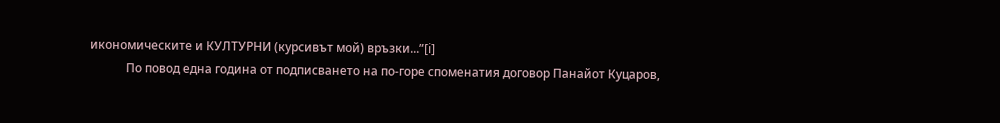икономическите и КУЛТУРНИ (курсивът мой) връзки...”[i]
            По повод една година от подписването на по-горе споменатия договор Панайот Куцаров,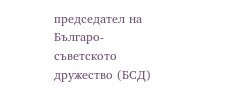председател на Българо-съветското дружество (БСД)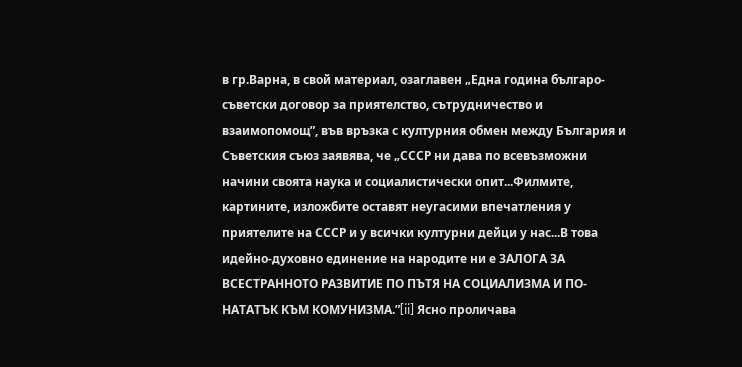в гр.Варна, в свой материал, озаглавен „Една година българо-съветски договор за приятелство, сътрудничество и взаимопомощ”, във връзка с културния обмен между България и Съветския съюз заявява, че „СССР ни дава по всевъзможни начини своята наука и социалистически опит...Филмите, картините, изложбите оставят неугасими впечатления у приятелите на СССР и у всички културни дейци у нас...В това идейно-духовно единение на народите ни е ЗАЛОГА ЗА ВСЕСТРАННОТО РАЗВИТИЕ ПО ПЪТЯ НА СОЦИАЛИЗМА И ПО-НАТАТЪК КЪМ КОМУНИЗМА.”[ii] Ясно проличава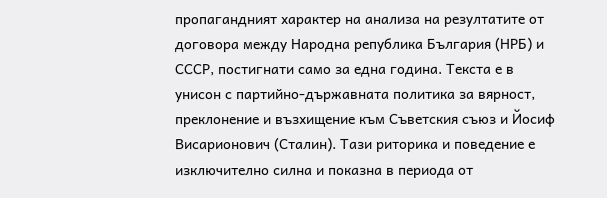пропагандният характер на анализа на резултатите от договора между Народна република България (НРБ) и СССР, постигнати само за една година. Текста е в унисон с партийно-държавната политика за вярност, преклонение и възхищение към Съветския съюз и Йосиф Висарионович (Сталин). Тази риторика и поведение е изключително силна и показна в периода от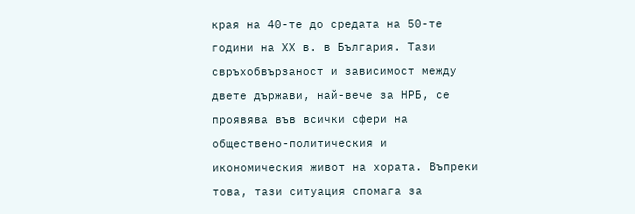края на 40-те до средата на 50-те години на XX в. в България. Тази свръхобвързаност и зависимост между двете държави, най-вече за НРБ, се проявява във всички сфери на обществено-политическия и икономическия живот на хората. Въпреки това, тази ситуация спомага за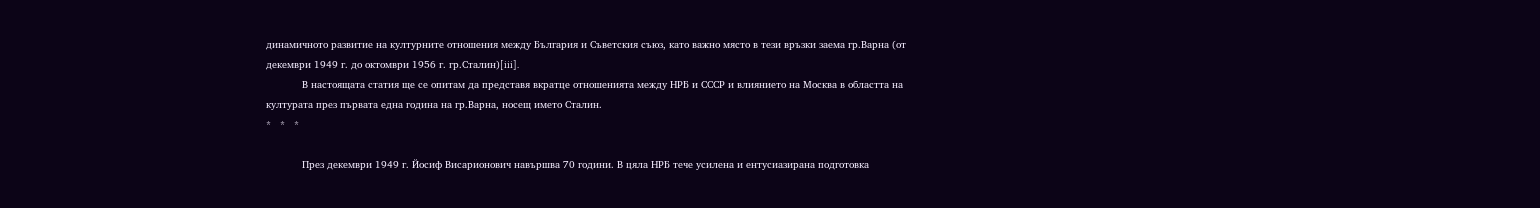динамичното развитие на културните отношения между България и Съветския съюз, като важно място в тези връзки заема гр.Варна (от декември 1949 г. до октомври 1956 г. гр.Сталин)[iii].
            В настоящата статия ще се опитам да представя вкратце отношенията между НРБ и СССР и влиянието на Москва в областта на културата през първата една година на гр.Варна, носещ името Сталин.
*   *   *

            През декември 1949 г. Йосиф Висарионович навършва 70 години. В цяла НРБ тече усилена и ентусиазирана подготовка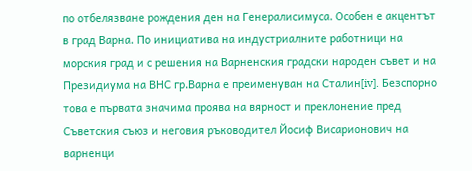по отбелязване рождения ден на Генералисимуса. Особен е акцентът в град Варна. По инициатива на индустриалните работници на морския град и с решения на Варненския градски народен съвет и на Президиума на ВНС гр.Варна е преименуван на Сталин[iv]. Безспорно това е първата значима проява на вярност и преклонение пред Съветския съюз и неговия ръководител Йосиф Висарионович на варненци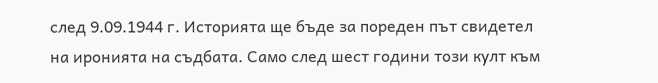след 9.09.1944 г. Историята ще бъде за пореден път свидетел на иронията на съдбата. Само след шест години този култ към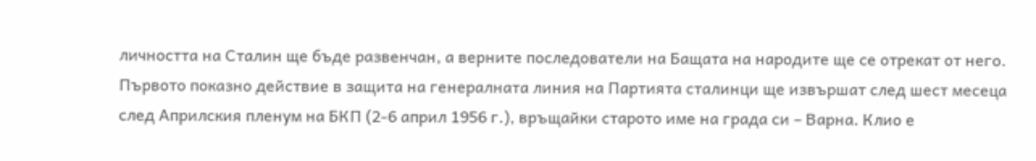личността на Сталин ще бъде развенчан, а верните последователи на Бащата на народите ще се отрекат от него. Първото показно действие в защита на генералната линия на Партията сталинци ще извършат след шест месеца след Априлския пленум на БКП (2-6 април 1956 г.), връщайки старото име на града си – Варна. Клио е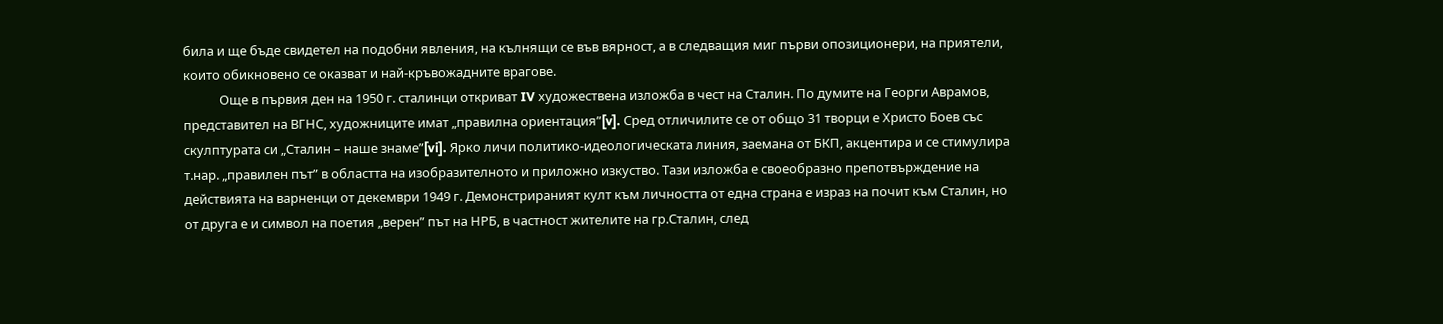била и ще бъде свидетел на подобни явления, на кълнящи се във вярност, а в следващия миг първи опозиционери, на приятели, които обикновено се оказват и най-кръвожадните врагове.
            Още в първия ден на 1950 г. сталинци откриват IV художествена изложба в чест на Сталин. По думите на Георги Аврамов, представител на ВГНС, художниците имат „правилна ориентация”[v]. Сред отличилите се от общо 31 творци е Христо Боев със скулптурата си „Сталин – наше знаме”[vi]. Ярко личи политико-идеологическата линия, заемана от БКП, акцентира и се стимулира т.нар. „правилен път” в областта на изобразителното и приложно изкуство. Тази изложба е своеобразно препотвърждение на действията на варненци от декември 1949 г. Демонстрираният култ към личността от една страна е израз на почит към Сталин, но от друга е и символ на поетия „верен” път на НРБ, в частност жителите на гр.Сталин, след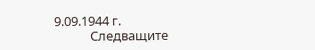9.09.1944 г.
            Следващите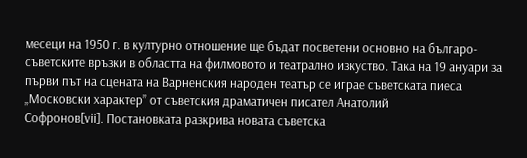месеци на 1950 г. в културно отношение ще бъдат посветени основно на българо-съветските връзки в областта на филмовото и театрално изкуство. Така на 19 ануари за първи път на сцената на Варненския народен театър се играе съветската пиеса „Московски характер” от съветския драматичен писател Анатолий
Софронов[vii]. Постановката разкрива новата съветска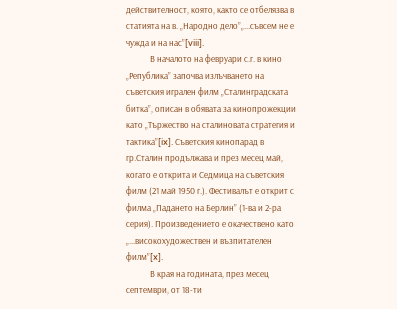действителност, която, както се отбелязва в статията на в. „Народно дело”„...съвсем не е чужда и на нас”[viii].
            В началото на февруари с.г. в кино „Република” започва излъчването на съветския игрален филм „Сталинградската битка”, описан в обявата за кинопрожекции като „Тържество на сталиновата стратегия и тактика”[ix]. Съветския кинопарад в гр.Сталин продължава и през месец май, когато е открита и Седмица на съветския филм (21 май 1950 г.). Фестивалът е открит с филма „Падането на Берлин” (1-ва и 2-ра серия). Произведението е окачествено като „...високохудожествен и възпитателен филм”[x].
            В края на годината, през месец септември, от 18-ти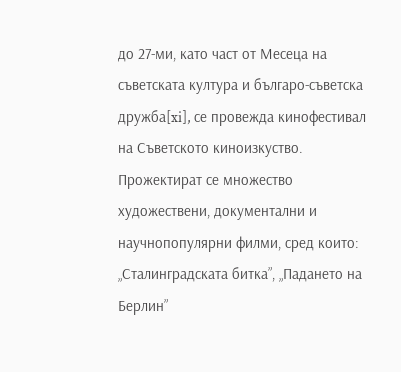до 27-ми, като част от Месеца на съветската култура и българо-съветска дружба[xi], се провежда кинофестивал на Съветското киноизкуство. Прожектират се множество художествени, документални и научнопопулярни филми, сред които: „Сталинградската битка”, „Падането на Берлин”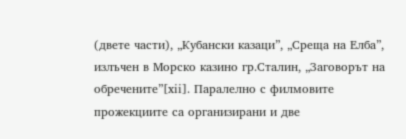(двете части), „Кубански казаци”, „Среща на Елба”, излъчен в Морско казино гр.Сталин, „Заговорът на обречените”[xii]. Паралелно с филмовите прожекциите са организирани и две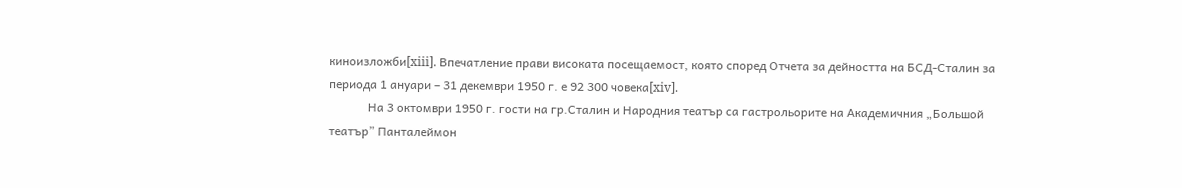киноизложби[xiii]. Впечатление прави високата посещаемост, която според Отчета за дейността на БСД-Сталин за периода 1 ануари – 31 декември 1950 г. е 92 300 човека[xiv].
             На 3 октомври 1950 г. гости на гр.Сталин и Народния театър са гастрольорите на Академичния „Большой театър” Панталеймон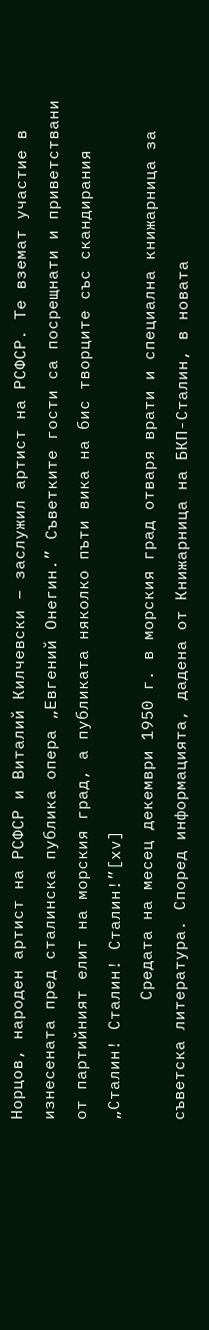Норцов, народен артист на РСФСР и Виталий Килчевски – заслужил артист на РСФСР. Те вземат участие в изнесената пред сталинска публика опера „Евгений Онегин.” Съветките гости са посрещнати и приветствани от партийният елит на морския град, а публиката няколко пъти вика на бис творците със скандирания „Сталин! Сталин! Сталин!”[xv]
            Средата на месец декември 1950 г. в морския град отваря врати и специална книжарница за съветска литература. Според информацията, дадена от Книжарница на БКП-Сталин, в новата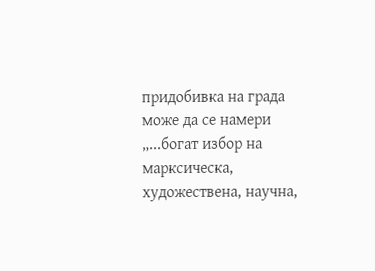придобивка на града може да се намери „...богат избор на марксическа, художествена, научна,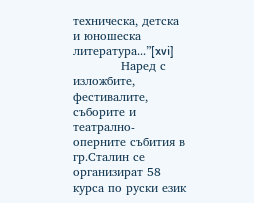техническа, детска и юношеска литература...”[xvi]
            Наред с изложбите, фестивалите, съборите и театрално-оперните събития в гр.Сталин се организират 58 курса по руски език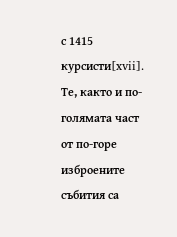с 1415 курсисти[xvii]. Те, както и по-голямата част от по-горе изброените събития са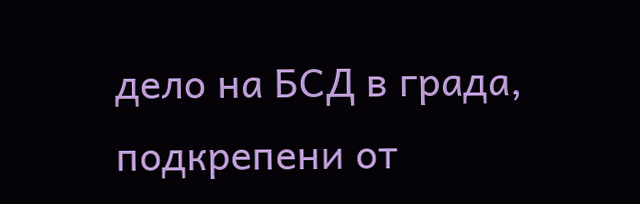дело на БСД в града, подкрепени от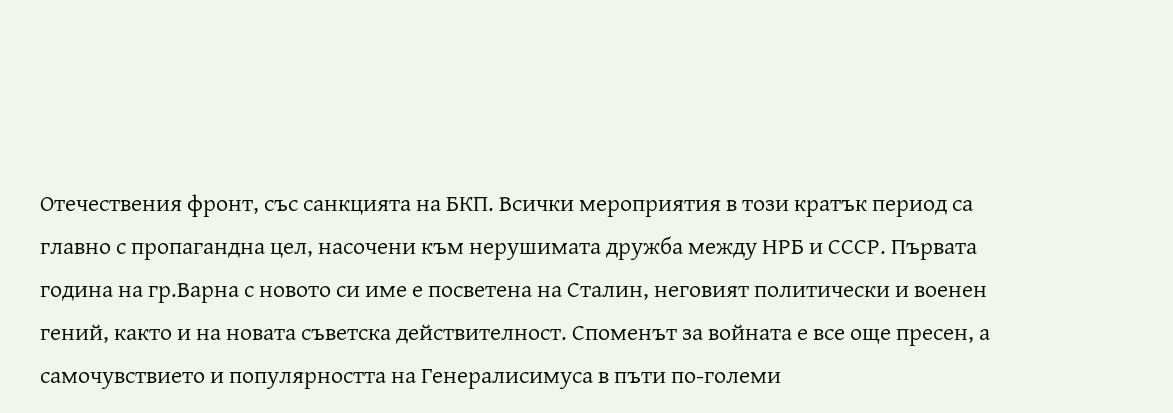Отечествения фронт, със санкцията на БКП. Всички мероприятия в този кратък период са главно с пропагандна цел, насочени към нерушимата дружба между НРБ и СССР. Първата година на гр.Варна с новото си име е посветена на Сталин, неговият политически и военен гений, както и на новата съветска действителност. Споменът за войната е все още пресен, а самочувствието и популярността на Генералисимуса в пъти по-големи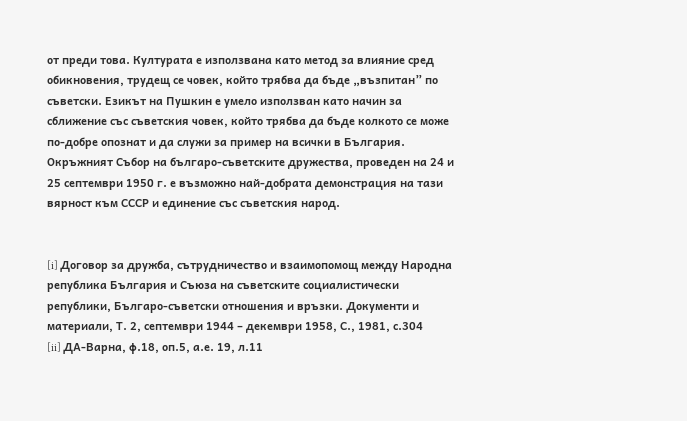от преди това. Културата е използвана като метод за влияние сред обикновения, трудещ се човек, който трябва да бъде „възпитан” по съветски. Езикът на Пушкин е умело използван като начин за сближение със съветския човек, който трябва да бъде колкото се може по-добре опознат и да служи за пример на всички в България. Окръжният Събор на българо-съветските дружества, проведен на 24 и 25 септември 1950 г. е възможно най-добрата демонстрация на тази вярност към СССР и единение със съветския народ.


[i] Договор за дружба, сътрудничество и взаимопомощ между Народна република България и Съюза на съветските социалистически републики, Българо-съветски отношения и връзки. Документи и материали, Т. 2, септември 1944 – декември 1958, С., 1981, с.304
[ii] ДА-Варна, ф.18, оп.5, а.е. 19, л.11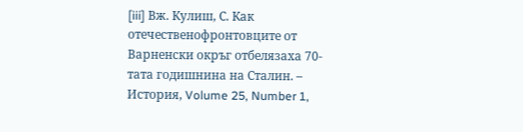[iii] Вж. Кулиш, С. Как отечественофронтовците от Варненски окръг отбелязаха 70-тата годишнина на Сталин. – История, Volume 25, Number 1,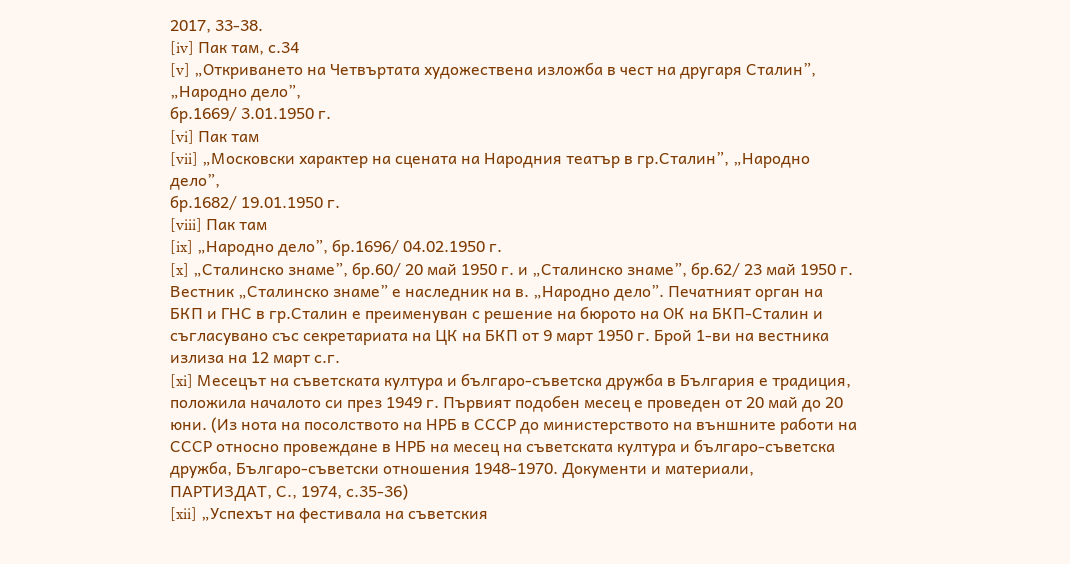2017, 33-38.
[iv] Пак там, с.34
[v] „Откриването на Четвъртата художествена изложба в чест на другаря Сталин”, „Народно дело”,
бр.1669/ 3.01.1950 г.
[vi] Пак там
[vii] „Московски характер на сцената на Народния театър в гр.Сталин”, „Народно дело”,
бр.1682/ 19.01.1950 г.
[viii] Пак там
[ix] „Народно дело”, бр.1696/ 04.02.1950 г.
[x] „Сталинско знаме”, бр.60/ 20 май 1950 г. и „Сталинско знаме”, бр.62/ 23 май 1950 г. Вестник „Сталинско знаме” е наследник на в. „Народно дело”. Печатният орган на БКП и ГНС в гр.Сталин е преименуван с решение на бюрото на ОК на БКП-Сталин и съгласувано със секретариата на ЦК на БКП от 9 март 1950 г. Брой 1-ви на вестника излиза на 12 март с.г.
[xi] Месецът на съветската култура и българо-съветска дружба в България е традиция, положила началото си през 1949 г. Първият подобен месец е проведен от 20 май до 20 юни. (Из нота на посолството на НРБ в СССР до министерството на външните работи на СССР относно провеждане в НРБ на месец на съветската култура и българо-съветска дружба, Българо-съветски отношения 1948-1970. Документи и материали, ПАРТИЗДАТ, С., 1974, с.35-36)
[xii] „Успехът на фестивала на съветския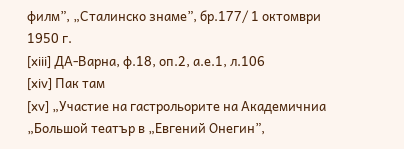филм”, „Сталинско знаме”, бр.177/ 1 октомври 1950 г.
[xiii] ДА-Варна, ф.18, оп.2, а.е.1, л.106
[xiv] Пак там
[xv] „Участие на гастрольорите на Академичниа „Большой театър в „Евгений Онегин”,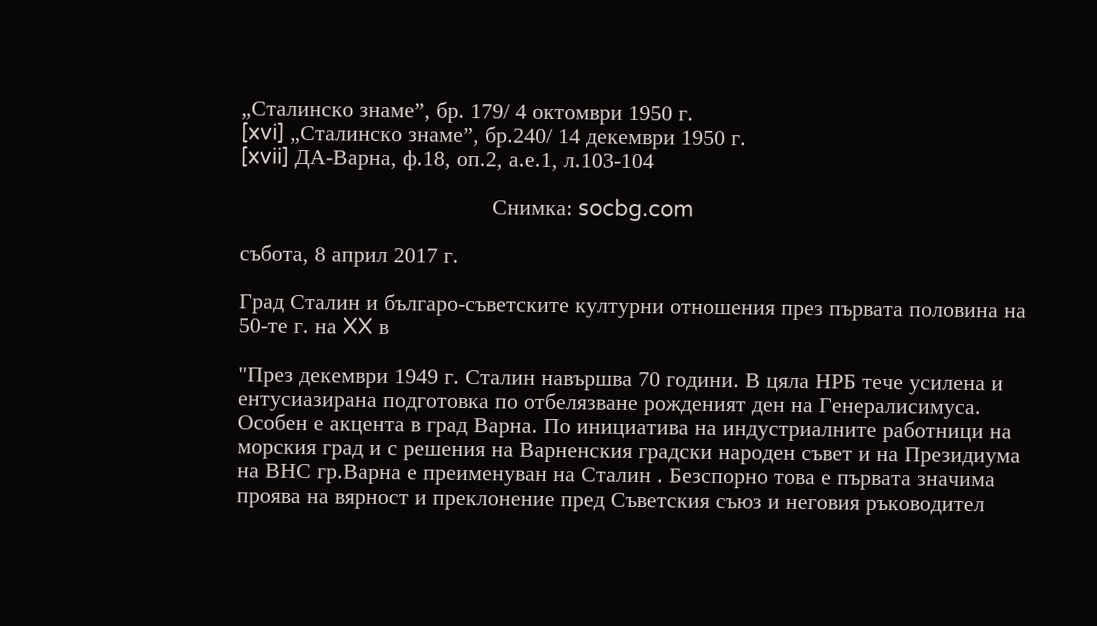„Сталинско знаме”, бр. 179/ 4 октомври 1950 г.
[xvi] „Сталинско знаме”, бр.240/ 14 декември 1950 г.
[xvii] ДА-Варна, ф.18, оп.2, а.е.1, л.103-104

                                          Снимка: socbg.com

събота, 8 април 2017 г.

Град Сталин и българо-съветските културни отношения през първата половина на 50-те г. на XX в

"През декември 1949 г. Сталин навършва 70 години. В цяла НРБ тече усилена и ентусиазирана подготовка по отбелязване рожденият ден на Генералисимуса. Особен е акцента в град Варна. По инициатива на индустриалните работници на морския град и с решения на Варненския градски народен съвет и на Президиума на ВНС гр.Варна е преименуван на Сталин . Безспорно това е първата значима проява на вярност и преклонение пред Съветския съюз и неговия ръководител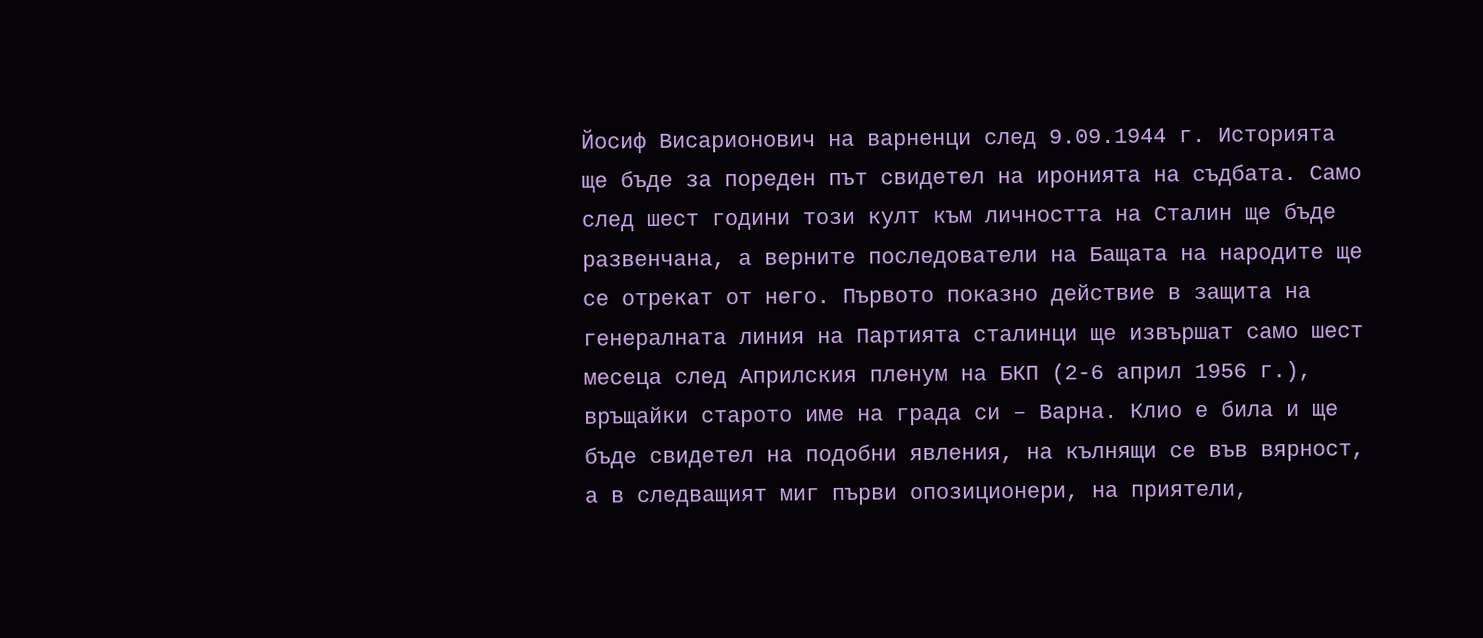Йосиф Висарионович на варненци след 9.09.1944 г. Историята ще бъде за пореден път свидетел на иронията на съдбата. Само след шест години този култ към личността на Сталин ще бъде развенчана, а верните последователи на Бащата на народите ще се отрекат от него. Първото показно действие в защита на генералната линия на Партията сталинци ще извършат само шест месеца след Априлския пленум на БКП (2-6 април 1956 г.), връщайки старото име на града си – Варна. Клио е била и ще бъде свидетел на подобни явления, на кълнящи се във вярност, а в следващият миг първи опозиционери, на приятели,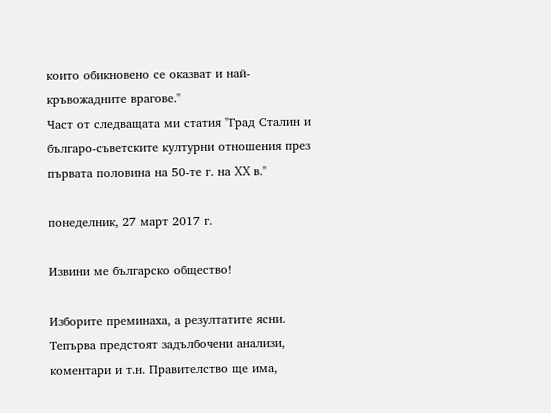които обикновено се оказват и най-кръвожадните врагове."
Част от следващата ми статия "Град Сталин и българо-съветските културни отношения през първата половина на 50-те г. на XX в."

понеделник, 27 март 2017 г.

Извини ме българско общество!

Изборите преминаха, а резултатите ясни. Тепърва предстоят задълбочени анализи, коментари и т.н. Правителство ще има,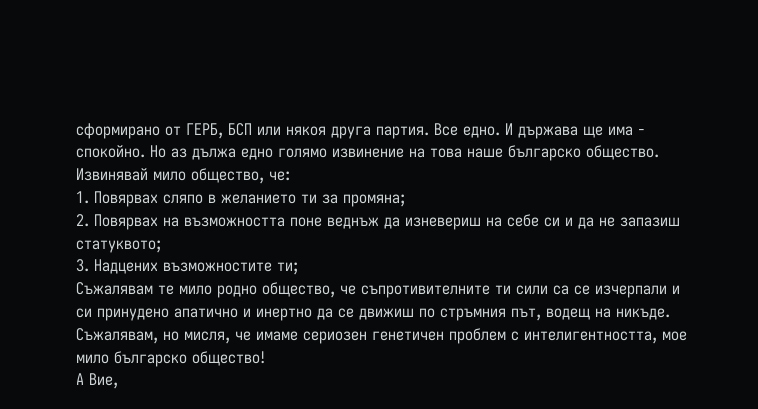сформирано от ГЕРБ, БСП или някоя друга партия. Все едно. И държава ще има - спокойно. Но аз дължа едно голямо извинение на това наше българско общество. Извинявай мило общество, че:
1. Повярвах сляпо в желанието ти за промяна;
2. Повярвах на възможността поне веднъж да изневериш на себе си и да не запазиш статуквото;
3. Надцених възможностите ти;
Съжалявам те мило родно общество, че съпротивителните ти сили са се изчерпали и си принудено апатично и инертно да се движиш по стръмния път, водещ на никъде.
Съжалявам, но мисля, че имаме сериозен генетичен проблем с интелигентността, мое мило българско общество!
А Вие,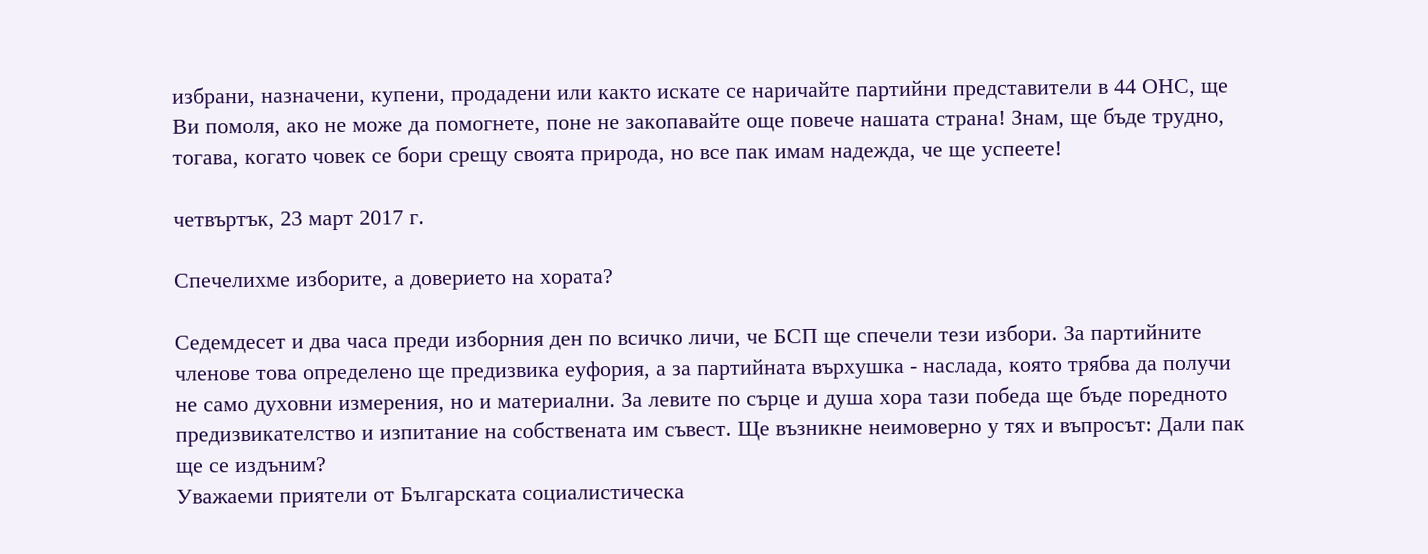избрани, назначени, купени, продадени или както искате се наричайте партийни представители в 44 ОНС, ще Ви помоля, ако не може да помогнете, поне не закопавайте още повече нашата страна! Знам, ще бъде трудно, тогава, когато човек се бори срещу своята природа, но все пак имам надежда, че ще успеете!

четвъртък, 23 март 2017 г.

Спечелихме изборите, а доверието на хората?

Седемдесет и два часа преди изборния ден по всичко личи, че БСП ще спечели тези избори. За партийните членове това определено ще предизвика еуфория, а за партийната върхушка - наслада, която трябва да получи не само духовни измерения, но и материални. За левите по сърце и душа хора тази победа ще бъде поредното предизвикателство и изпитание на собствената им съвест. Ще възникне неимоверно у тях и въпросът: Дали пак ще се издъним?
Уважаеми приятели от Българската социалистическа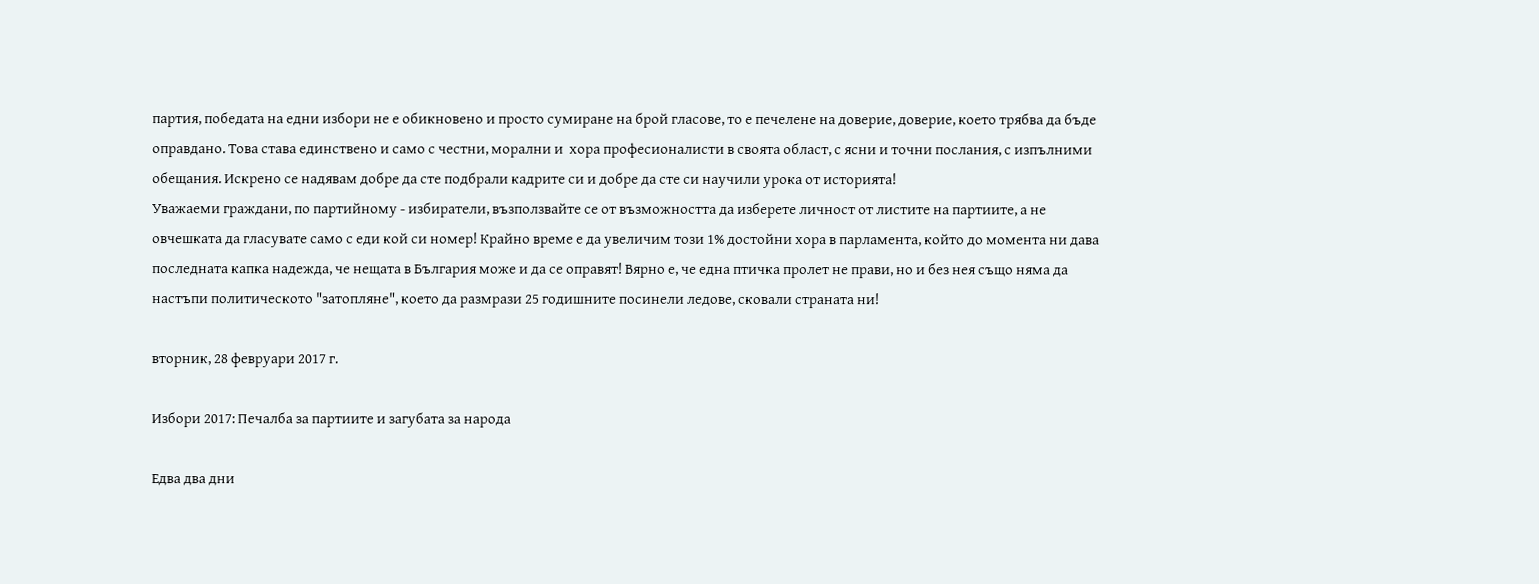партия, победата на едни избори не е обикновено и просто сумиране на брой гласове, то е печелене на доверие, доверие, което трябва да бъде оправдано. Това става единствено и само с честни, морални и  хора професионалисти в своята област, с ясни и точни послания, с изпълними обещания. Искрено се надявам добре да сте подбрали кадрите си и добре да сте си научили урока от историята!
Уважаеми граждани, по партийному - избиратели, възползвайте се от възможността да изберете личност от листите на партиите, а не овчешката да гласувате само с еди кой си номер! Крайно време е да увеличим този 1% достойни хора в парламента, който до момента ни дава последната капка надежда, че нещата в България може и да се оправят! Вярно е, че една птичка пролет не прави, но и без нея също няма да настъпи политическото "затопляне", което да размрази 25 годишните посинели ледове, сковали страната ни!

вторник, 28 февруари 2017 г.

Избори 2017: Печалба за партиите и загубата за народа

Едва два дни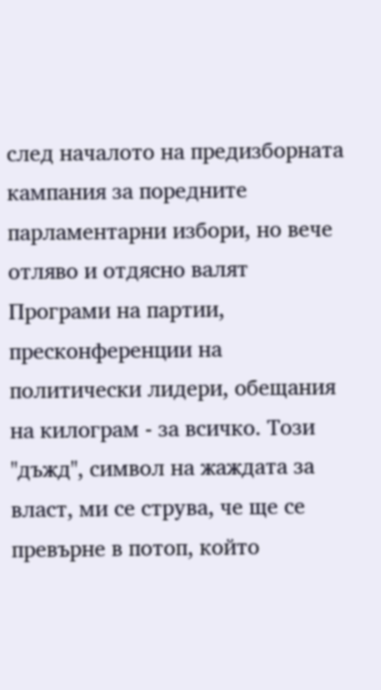след началото на предизборната кампания за поредните парламентарни избори, но вече отляво и отдясно валят Програми на партии, пресконференции на политически лидери, обещания на килограм - за всичко. Този "дъжд", символ на жаждата за власт, ми се струва, че ще се превърне в потоп, който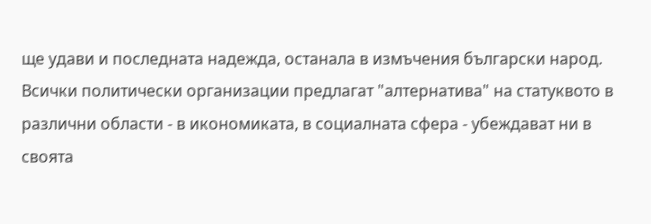ще удави и последната надежда, останала в измъчения български народ.
Всички политически организации предлагат "алтернатива" на статуквото в различни области - в икономиката, в социалната сфера - убеждават ни в своята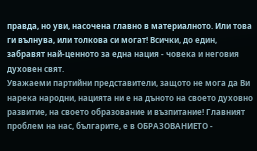правда, но уви, насочена главно в материалното. Или това ги вълнува, или толкова си могат! Всички, до един, забравят най-ценното за една нация - човека и неговия духовен свят.
Уважаеми партийни представители, защото не мога да Ви нарека народни, нацията ни е на дъното на своето духовно развитие, на своето образование и възпитание! Главният проблем на нас, българите, е в ОБРАЗОВАНИЕТО -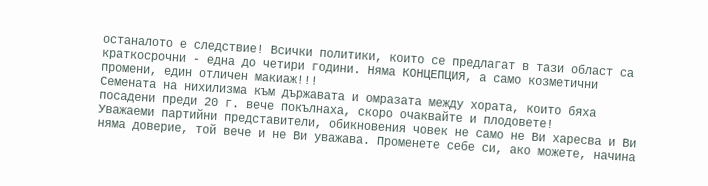останалото е следствие! Всички политики, които се предлагат в тази област са краткосрочни - една до четири години. Няма КОНЦЕПЦИЯ, а само козметични промени, един отличен макиаж!!!
Семената на нихилизма към държавата и омразата между хората, които бяха посадени преди 20 г. вече покълнаха, скоро очаквайте и плодовете!
Уважаеми партийни представители, обикновения човек не само не Ви харесва и Ви няма доверие, той вече и не Ви уважава. Променете себе си, ако можете, начина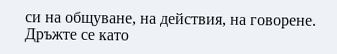си на общуване, на действия, на говорене. Дръжте се като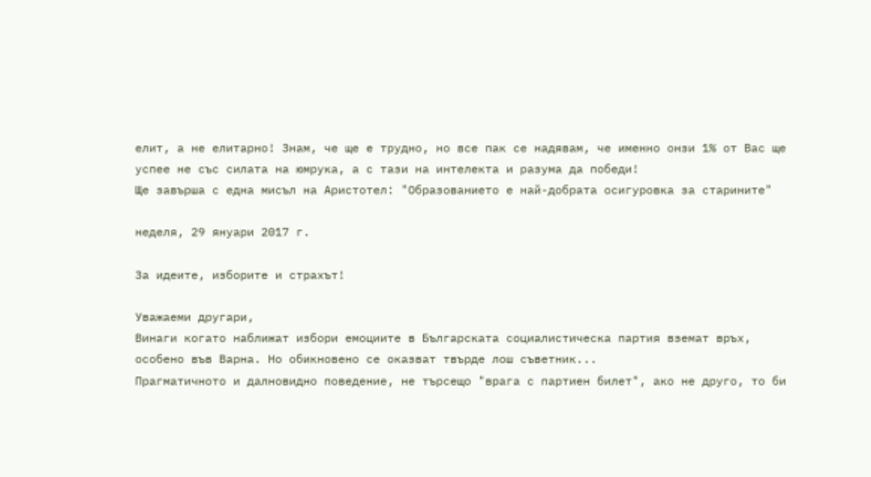елит, а не елитарно! Знам, че ще е трудно, но все пак се надявам, че именно онзи 1% от Вас ще успее не със силата на юмрука, а с тази на интелекта и разума да победи!
Ще завърша с една мисъл на Аристотел: "Образованието е най-добрата осигуровка за старините"

неделя, 29 януари 2017 г.

За идеите, изборите и страхът!

Уважаеми другари,
Винаги когато наближат избори емоциите в Българската социалистическа партия вземат връх, особено във Варна. Но обикновено се оказват твърде лош съветник...
Прагматичното и далновидно поведение, не търсещо "врага с партиен билет", ако не друго, то би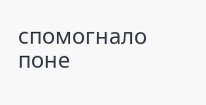спомогнало поне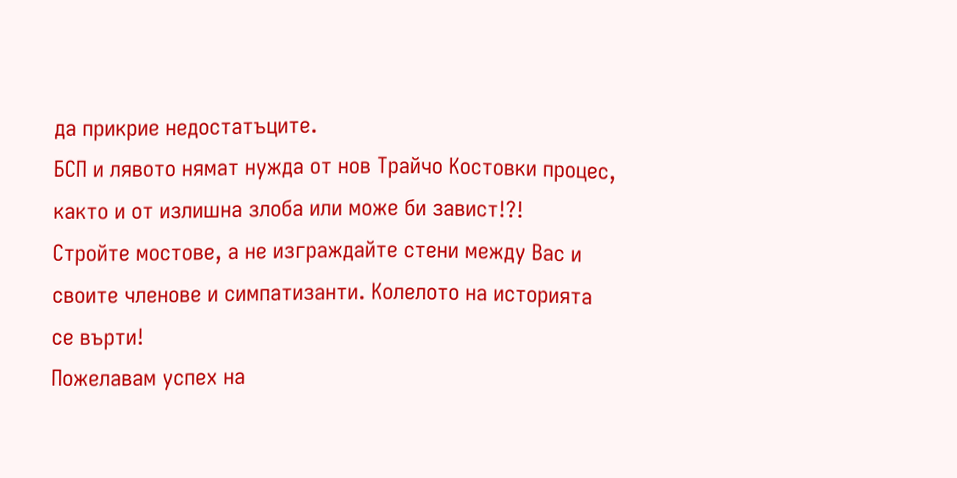да прикрие недостатъците.
БСП и лявото нямат нужда от нов Трайчо Костовки процес, както и от излишна злоба или може би завист!?!
Стройте мостове, а не изграждайте стени между Вас и своите членове и симпатизанти. Колелото на историята се върти!
Пожелавам успех на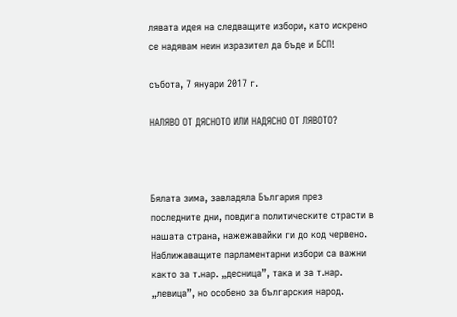лявата идея на следващите избори, като искрено се надявам неин изразител да бъде и БСП!

събота, 7 януари 2017 г.

НАЛЯВО ОТ ДЯСНОТО ИЛИ НАДЯСНО ОТ ЛЯВОТО?



Бялата зима, завладяла България през последните дни, повдига политическите страсти в нашата страна, нажежавайки ги до код червено. Наближаващите парламентарни избори са важни както за т.нар. „десница”, така и за т.нар. „левица”, но особено за българския народ.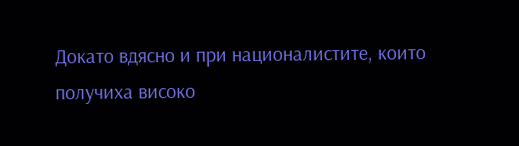Докато вдясно и при националистите, които получиха високо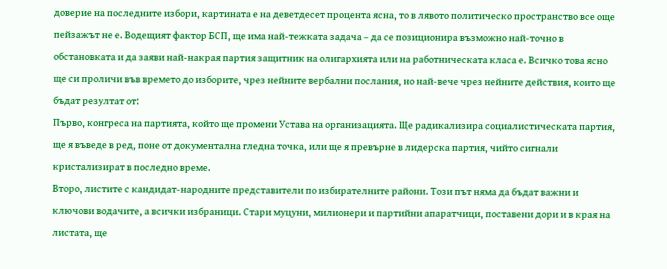доверие на последните избори, картината е на деветдесет процента ясна, то в лявото политическо пространство все още пейзажът не е. Водещият фактор БСП, ще има най-тежката задача – да се позиционира възможно най-точно в обстановката и да заяви най-накрая партия защитник на олигархията или на работническата класа е. Всичко това ясно ще си проличи във времето до изборите, чрез нейните вербални послания, но най-вече чрез нейните действия, които ще бъдат резултат от:
Първо, конгреса на партията, който ще промени Устава на организацията. Ще радикализира социалистическата партия, ще я въведе в ред, поне от документална гледна точка, или ще я превърне в лидерска партия, чийто сигнали кристализират в последно време.
Второ, листите с кандидат-народните представители по избирателните райони. Този път няма да бъдат важни и ключови водачите, а всички избраници. Стари муцуни, милионери и партийни апаратчици, поставени дори и в края на листата, ще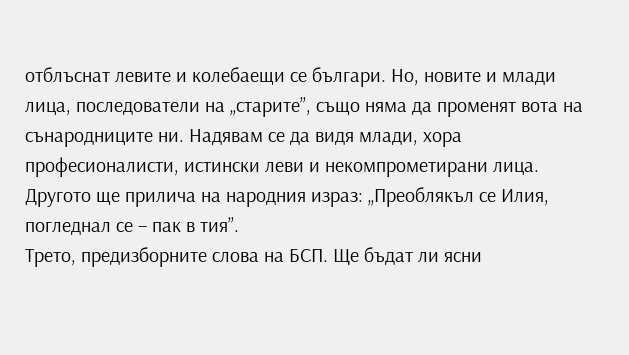отблъснат левите и колебаещи се българи. Но, новите и млади лица, последователи на „старите”, също няма да променят вота на сънародниците ни. Надявам се да видя млади, хора професионалисти, истински леви и некомпрометирани лица. Другото ще прилича на народния израз: „Преоблякъл се Илия, погледнал се – пак в тия”.
Трето, предизборните слова на БСП. Ще бъдат ли ясни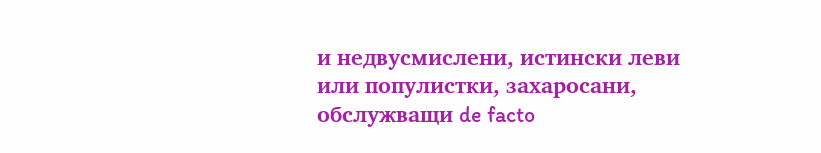и недвусмислени, истински леви или популистки, захаросани, обслужващи de facto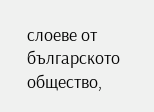слоеве от българското общество,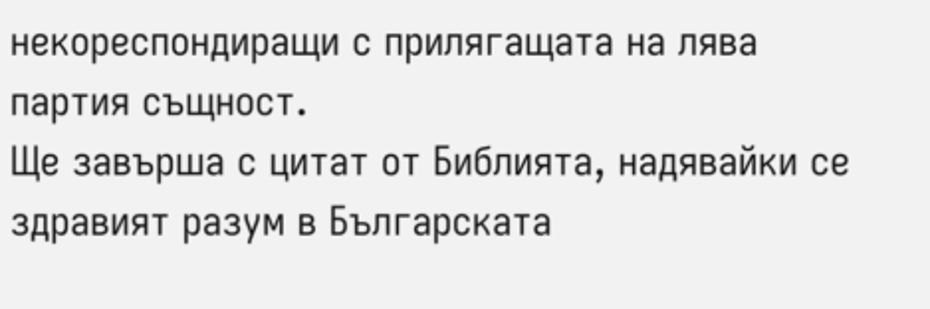некореспондиращи с прилягащата на лява партия същност.
Ще завърша с цитат от Библията, надявайки се здравият разум в Българската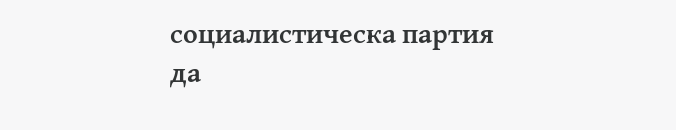социалистическа партия да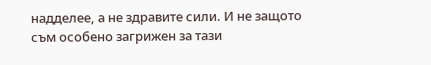надделее, а не здравите сили. И не защото съм особено загрижен за тази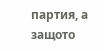партия, а защото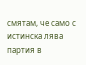смятам, че само с истинска лява партия в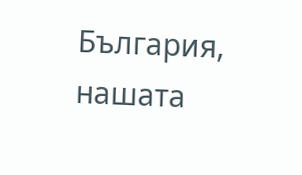България, нашата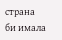страна би имала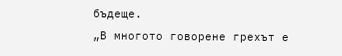бъдеще.
„В многото говорене грехът е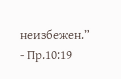неизбежен.” - Пр.10:19